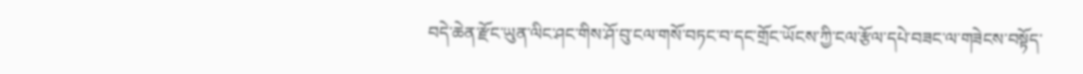བདེ་ཆེན་རྫོང་ཡུན་ལིང་ཤང་གིས་ཤོ་བུ་ངལ་གསོ་བཏང་བ་དང་གྲོང་ཡོངས་ཀྱི་ངལ་རྩོལ་དཔེ་བཟང་ལ་གཟེངས་བསྟོད་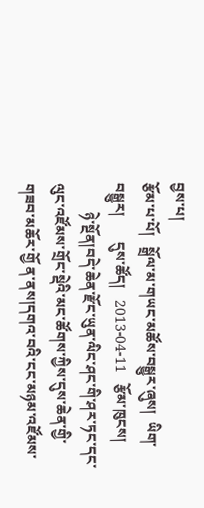བྱས་པ།
རྩོམ་པ་པོ།   སྒྲོལ་མ་གཡང་མཚོས་བསྒྱུར་ཞུས།  ཡིག་བསྒྱུར།       དུས་ཚོད།   2013-04-11   རྩོམ་ཁུངས།
        ཉེ་སྔོན།བདེ་ཆེན་རྫོང་ཡུན་ལིང་ཤང་གི་ཤར་ཏང་དང་ལུང་འཛོམས་གྲོང་སྡེའི་མང་ཚོགས་ཀྱིས་དུས་ཆེན་གྱི་གཟབ་མཆོར་གྱོ ན་ནས།དགའ་བའི་ངང་མཉམ་འཛོམས་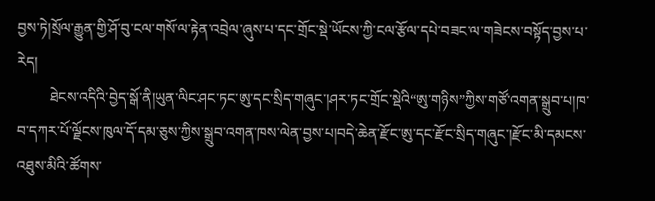བྱས་ཏེ།སྲོལ་རྒྱུན་གྱི་ཤོ་བུ་ངལ་གསོ་ལ་རྟེན་འབྲེལ་ཞུས་པ་དང་གྲོང་སྡེ་ཡོངས་ཀྱི་ངལ་རྩོལ་དཔེ་བཟང་ལ་གཟེངས་བསྟོད་བྱས་པ་རེད།
         ཐེངས་འདིའི་བྱེད་སྒོ་ནི།ཡུན་ལིང་ཤང་ཏང་ཨུ་དང་སྲིད་གཞུང་།ཤར་ཏང་གྲོང་སྡེའི“ཨུ་གཉིས”ཀྱིས་གཙོ་འགན་སྒྲུབ་པ།ཁ་བ་དཀར་པོ་ལྗོངས་ཁུལ་དོ་དམ་ཅུས་ཀྱིས་སྒྲུབ་འགན་ཁས་ལེན་བྱས་པ།བདེ་ཆེན་རྫོང་ཨུ་དང་རྫོང་སྲིད་གཞུང་།རྫོང་མི་དམངས་འཐུས་མིའི་ཚོགས་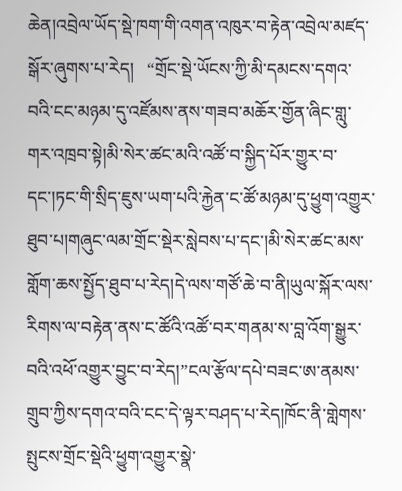ཆེན།འབྲེལ་ཡོད་སྡེ་ཁག་གི་འགན་འཁུར་བ་རྟེན་འབྲེལ་མཛད་སྒོར་ཞུགས་པ་རེད།   “གྲོང་སྡེ་ཡོངས་ཀྱི་མི་དམངས་དགའ་བའི་ངང་མཉམ་དུ་འཛོམས་ནས་གཟབ་མཆོར་གྱོན་ཞིང་གླུ་གར་འཁྲབ་སྟེ།མི་སེར་ཚང་མའི་འཚོ་བ་སྐྱིད་པོར་གྱུར་བ་དང་།ཏང་གི་སྲིད་ཇུས་ཡག་པའི་རྐྱེན་ང་ཚོ་མཉམ་དུ་ཕྱུག་འགྱུར་ཐུབ་པ།གཞུང་ལམ་གྲོང་སྡེར་སླེབས་པ་དང་།མི་སེར་ཚང་མས་གློག་ཆས་སྤྱོད་ཐུབ་པ་རེད།དེ་ལས་གཙོ་ཆེ་བ་ནི།ཡུལ་སྐོར་ལས་རིགས་ལ་བརྟེན་ནས་ང་ཚོའི་འཚོ་བར་གནམ་ས་བླ་འོག་སྒྱུར་བའི་འཕོ་འགྱུར་བྱུང་བ་རེད།”ངལ་རྩོལ་དཔེ་བཟང་ཨ་ནམས་གྲུབ་ཀྱིས་དགའ་བའི་ངང་དེ་ལྟར་བཤད་པ་རེད།ཁོང་ནི་གླེགས་སྤུངས་གྲོང་སྡེའི་ཕྱུག་འགྱུར་སྣེ་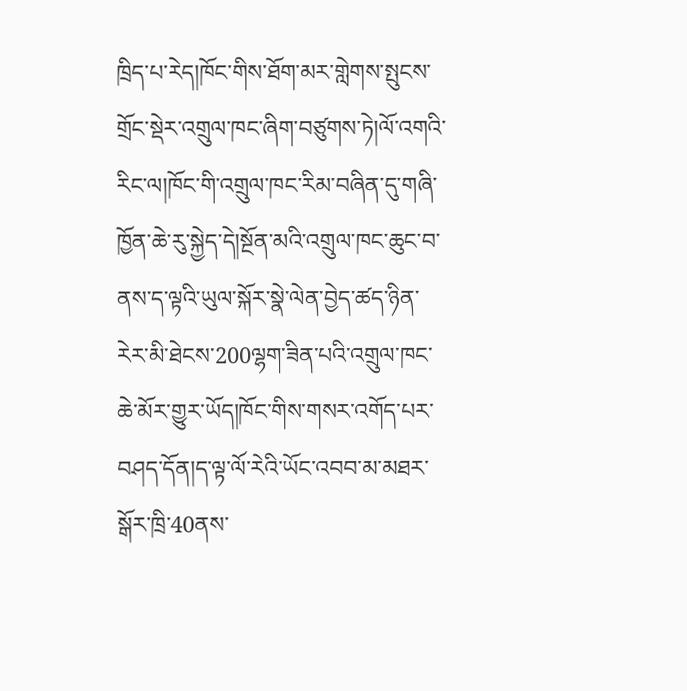ཁྲིད་པ་རེད།ཁོང་གིས་ཐོག་མར་གླེགས་སྤུངས་གྲོང་སྡེར་འགྲུལ་ཁང་ཞིག་བཙུགས་ཏེ།ལོ་འགའི་རིང་ལ།ཁོང་གི་འགྲུལ་ཁང་རིམ་བཞིན་དུ་གཞི་ཁྱོན་ཆེ་རུ་སྐྱེད་དེ།སྔོན་མའི་འགྲུལ་ཁང་ཆུང་བ་ནས་ད་ལྟའི་ཡུལ་སྐོར་སྣེ་ལེན་བྱེད་ཚད་ཉིན་རེར་མི་ཐེངས་200ལྷག་ཟིན་པའི་འགྲུལ་ཁང་ཆེ་མོར་གྱུར་ཡོད།ཁོང་གིས་གསར་འགོད་པར་བཤད་དོན།ད་ལྟ་ལོ་རེའི་ཡོང་འབབ་མ་མཐར་སྒོར་ཁྲི་40ནས་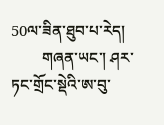50ལ་ཟིན་ཐུབ་པ་རེད།
        གཞན་ཡང་། ཤར་ཏང་གྲོང་སྡེའི་ཨ་བུ་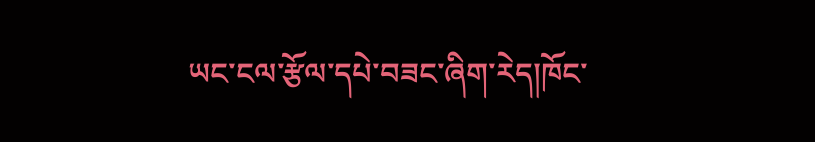ཡང་ངལ་རྩོལ་དཔེ་བཟང་ཞིག་རེད།ཁོང་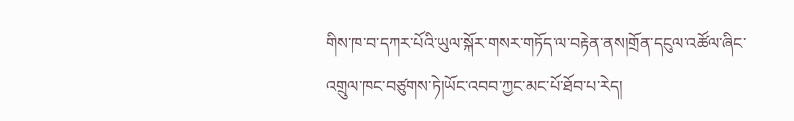གིས་ཁ་བ་དཀར་པོའི་ཡུལ་སྐོར་གསར་གཏོད་ལ་བརྟེན་ནས།གྲོན་དངུལ་འཚོལ་ཞིང་འགྲུལ་ཁང་བཙུགས་ཏེ།ཡོང་འབབ་ཀྱང་མང་པོ་ཐོབ་པ་རེད།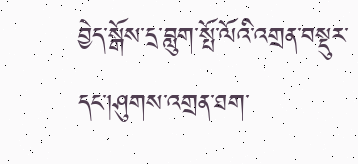བྱེད་སྒོས་དྲ་བླུག་སྤོ་ལོའི་འགྲན་བསྡུར་དང་།ཤུགས་འགྲན་ཐག་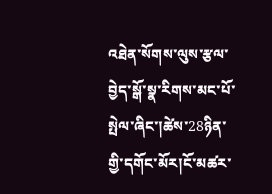འཐེན་སོགས་ལུས་རྩལ་བྱེད་སྒོ་སྣ་རིགས་མང་པོ་སྤེལ་ཞིང་།ཚེས་28ཉིན་གྱི་དགོང་མོར།ངོ་མཚར་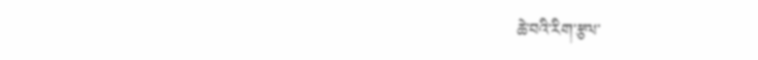ཆེ་བའི་རིག་རྩལ་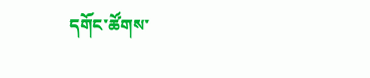དགོང་ཚོགས་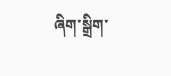ཞིག་སྒྲིག་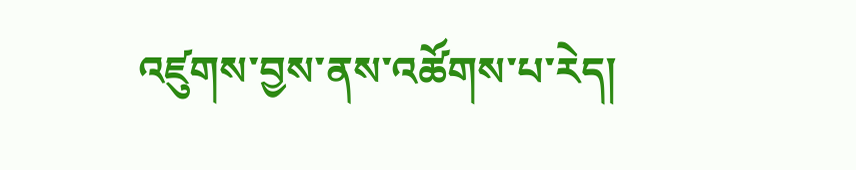འཛུགས་བྱས་ནས་འཚོགས་པ་རེད།